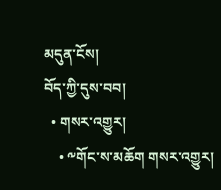མདུན་ངོས།
བོད་ཀྱི་དུས་བབ།
  • གསར་འགྱུར།
    • ༸གོང་ས་མཆོག གསར་འགྱུར།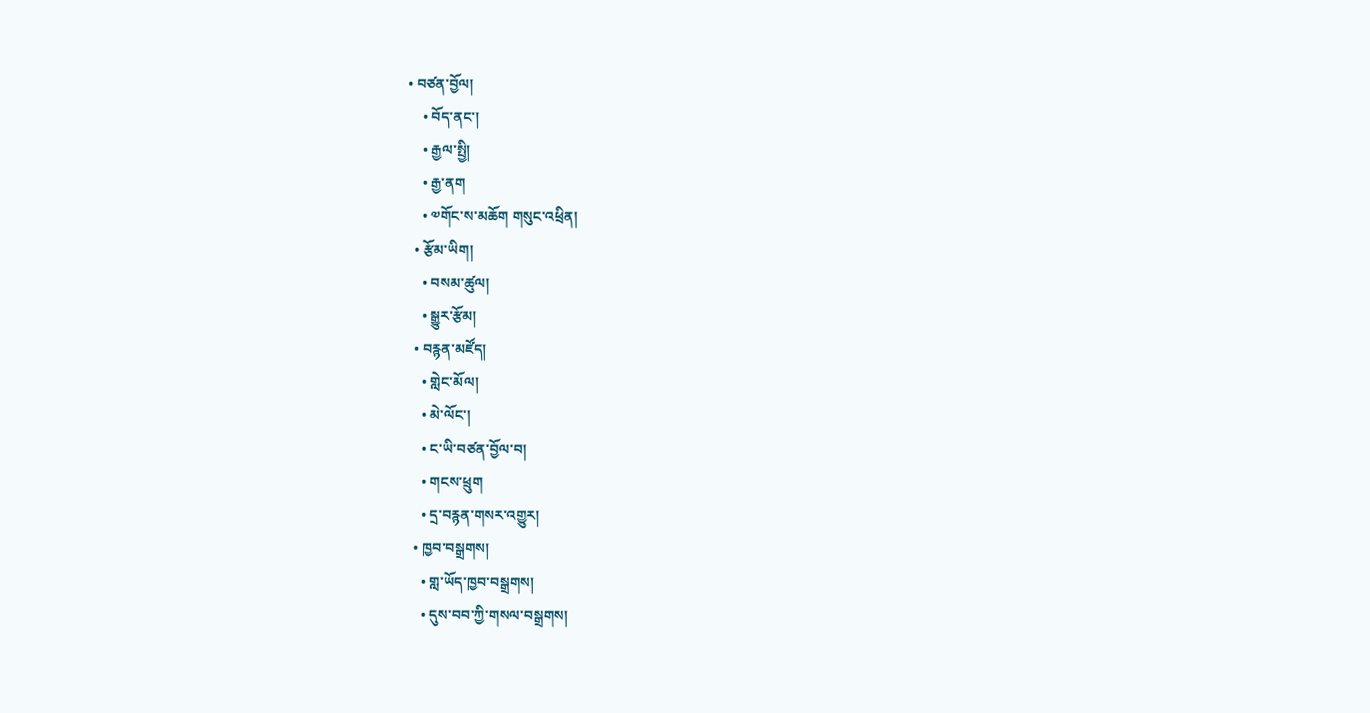• བཙན་བྱོལ།
    • བོད་ནང་།
    • རྒྱལ་སྤྱི།
    • རྒྱ་ནག
    • ༧གོང་ས་མཆོག གསུང་འཕྲིན།
  • རྩོམ་ཡིག།
    • བསམ་ཚུལ།
    • སྒྱུར་རྩོམ།
  • བརྙན་མཛོད།
    • གླེང་མོལ།
    • མེ་ལོང་།
    • ང་ཡི་བཙན་བྱོལ་བ།
    • གངས་ཕྲུག
    • དྲ་བརྙན་གསར་འགྱུར།
  • ཁྱབ་བསྒྲགས།
    • གླ་ཡོད་ཁྱབ་བསྒྲགས།
    • དུས་བབ་ཀྱི་གསལ་བསྒྲགས།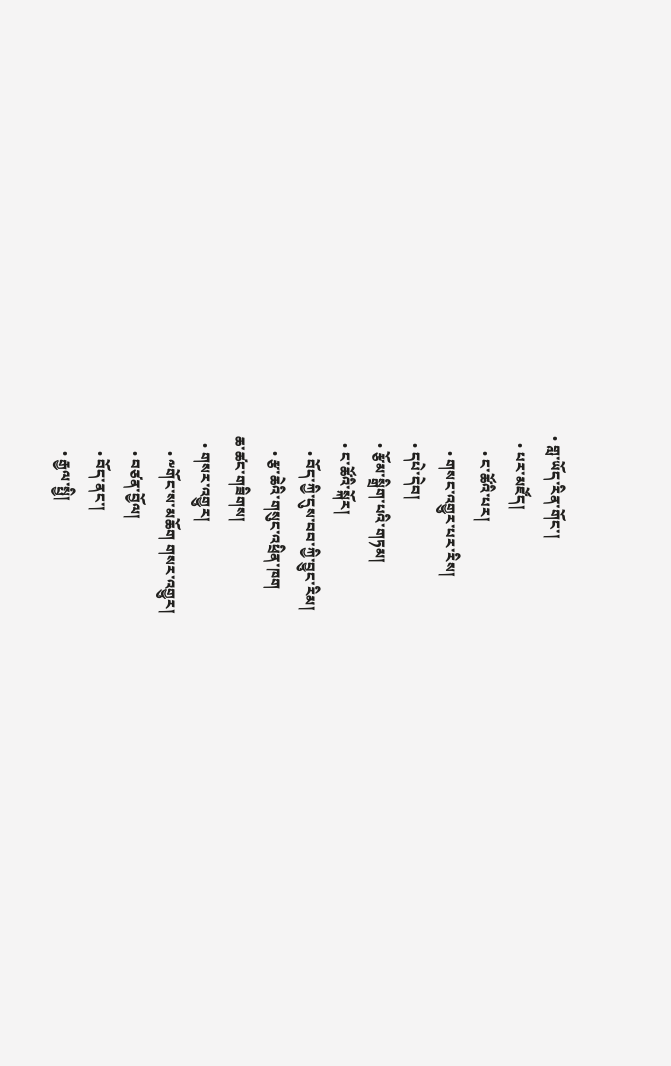• གླ་ཡོད་རིན་གོང་།
  • པར་མཛོད།
    • ང་ཚོའི་པར།
    • གསང་འགྱུར་པར་རིས།
  • དཔེ་དེབ།
  • རྩོམ་སྒྲིག་པའི་གཏམ།
  • ང་ཚོའི་སྐོར།
    • བོད་ཀྱི་དུས་བབ་ཀྱི་བྱུང་རིམ།
    • རྩ་ཆེའི་གསུང་འཕྲིན་ཁག
ཆ་ཚང་གཟིགས།
  • གསར་འགྱུར།
    • ༸གོང་ས་མཆོག གསར་འགྱུར།
    • བཙན་བྱོལ།
    • བོད་ནང་།
    • རྒྱལ་སྤྱི།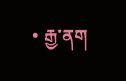• རྒྱ་ནག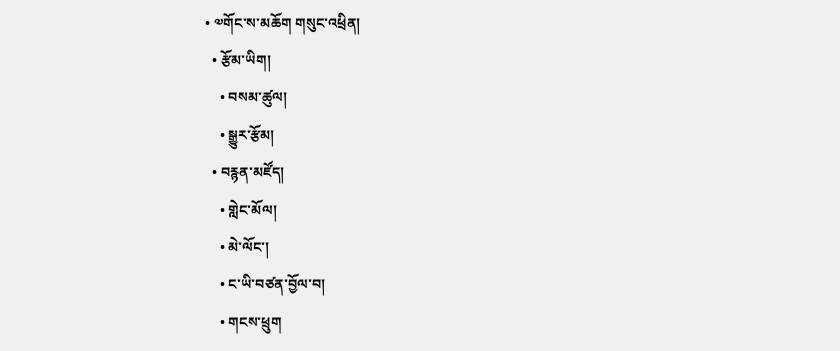• ༧གོང་ས་མཆོག གསུང་འཕྲིན།
  • རྩོམ་ཡིག།
    • བསམ་ཚུལ།
    • སྒྱུར་རྩོམ།
  • བརྙན་མཛོད།
    • གླེང་མོལ།
    • མེ་ལོང་།
    • ང་ཡི་བཙན་བྱོལ་བ།
    • གངས་ཕྲུག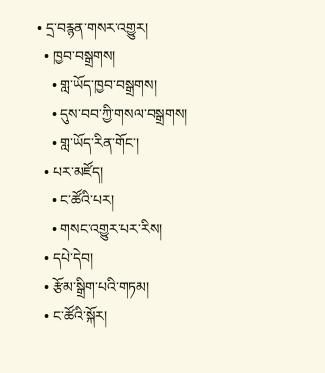• དྲ་བརྙན་གསར་འགྱུར།
  • ཁྱབ་བསྒྲགས།
    • གླ་ཡོད་ཁྱབ་བསྒྲགས།
    • དུས་བབ་ཀྱི་གསལ་བསྒྲགས།
    • གླ་ཡོད་རིན་གོང་།
  • པར་མཛོད།
    • ང་ཚོའི་པར།
    • གསང་འགྱུར་པར་རིས།
  • དཔེ་དེབ།
  • རྩོམ་སྒྲིག་པའི་གཏམ།
  • ང་ཚོའི་སྐོར།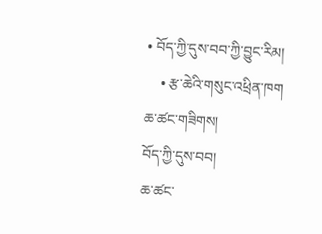• བོད་ཀྱི་དུས་བབ་ཀྱི་བྱུང་རིམ།
    • རྩ་ཆེའི་གསུང་འཕྲིན་ཁག
ཆ་ཚང་གཟིགས།
བོད་ཀྱི་དུས་བབ།
ཆ་ཚང་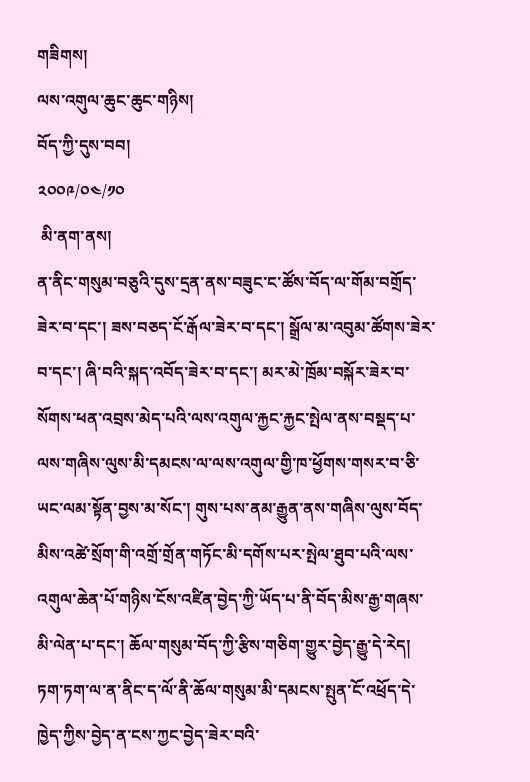གཟིགས།
ལས་འགུལ་ཆུང་ཆུང་གཉིས།
བོད་ཀྱི་དུས་བབ།
༢༠༠༩/༠༤/༡༠
 མི་ནག་ནས།
ན་ནིང་གསུམ་བཅུའི་དུས་དྲན་ནས་བཟུང་ང་ཚོས་བོད་ལ་གོམ་བགྲོད་ཟེར་བ་དང་། ཟས་བཅད་ངོ་རྒོལ་ཟེར་བ་དང་། སྒྲོལ་མ་འབུམ་ཚོགས་ཟེར་བ་དང་། ཞི་བའི་སྐད་འབོད་ཟེར་བ་དང་། མར་མེ་ཁྲོམ་བསྐོར་ཟེར་བ་སོགས་ཕན་འབྲས་མེད་པའི་ལས་འགུལ་རྐྱང་རྐྱང་སྤེལ་ནས་བསྡད་པ་ལས་གཞིས་ལུས་མི་དམངས་ལ་ལས་འགུལ་གྱི་ཁ་ཕྱོགས་གསར་བ་ཅི་ཡང་ལམ་སྟོན་བྱས་མ་སོང་། གུས་པས་ནམ་རྒྱུན་ནས་གཞིས་ལུས་བོད་མིས་འཚེ་སྲོག་གི་འགྲོ་གྲོན་གཏོང་མི་དགོས་པར་སྤེལ་ཐུབ་པའི་ལས་འགུལ་ཆེན་པོ་གཉིས་ངོས་འཛིན་བྱེད་ཀྱི་ཡོད་པ་ནི་བོད་མིས་རྒྱ་གཞས་མི་ལེན་པ་དང་། ཆོལ་གསུམ་བོད་ཀྱི་རྩིས་གཅིག་གྱུར་བྱེད་རྒྱུ་དེ་རེད། ཏག་ཏག་ལ་ན་ནིང་ད་ལོ་ནི་ཆོལ་གསུམ་མི་དམངས་སྤུན་ངོ་འཕྲོད་དེ་ཁྱེད་ཀྱིས་བྱེད་ན་ངས་ཀྱང་བྱེད་ཟེར་བའི་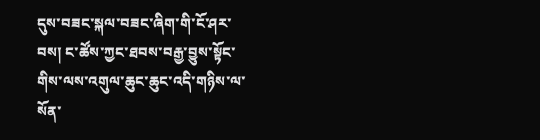དུས་བཟང་སྐལ་བཟང་ཞིག་གི་ངོ་ཤར་བས། ང་ཚོས་ཀྱང་ཐབས་བརྒྱ་བྱུས་སྟོང་གིས་ལས་འགུལ་ཆུང་ཆུང་འདི་གཉིས་ལ་སོན་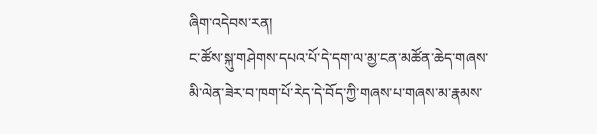ཞིག་འདེབས་རན།
ང་ཚོས་སྐུ་གཤེགས་དཔའ་པོ་དེ་དག་ལ་མྱ་ངན་མཚོན་ཆེད་གཞས་མི་ལེན་ཟེར་བ་ཁག་པོ་རེད་དེ་བོད་ཀྱི་གཞས་པ་གཞས་མ་རྣམས་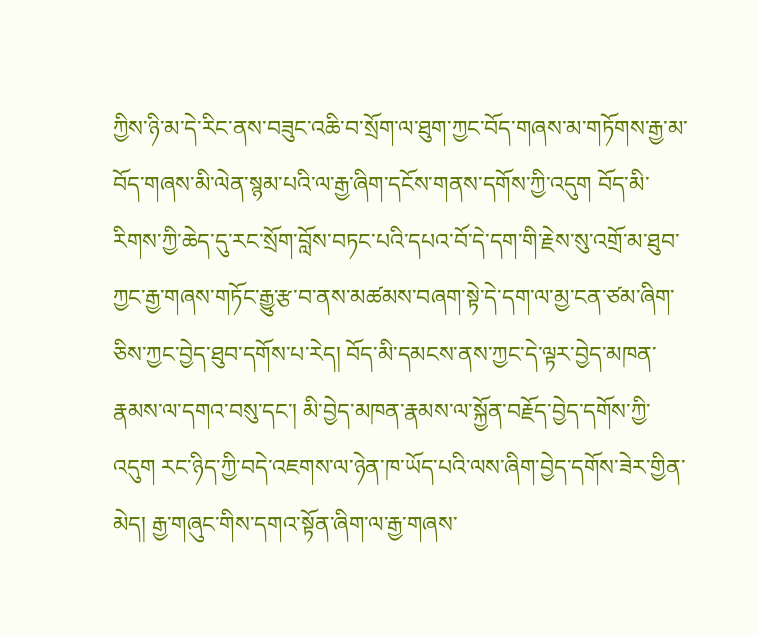ཀྱིས་ཉི་མ་དེ་རིང་ནས་བཟུང་འཆི་བ་སྲོག་ལ་ཐུག་ཀྱང་བོད་གཞས་མ་གཏོགས་རྒྱ་མ་བོད་གཞས་མི་ལེན་སྙམ་པའི་ལ་རྒྱ་ཞིག་དངོས་གནས་དགོས་ཀྱི་འདུག བོད་མི་རིགས་ཀྱི་ཆེད་དུ་རང་སྲོག་བློས་བཏང་པའི་དཔའ་བོ་དེ་དག་གི་རྗེས་སུ་འགྲོ་མ་ཐུབ་ཀྱང་རྒྱ་གཞས་གཏོང་རྒྱུ་རྩ་བ་ནས་མཚམས་བཞག་སྟེ་དེ་དག་ལ་མྱ་ངན་ཙམ་ཞིག་ཅིས་ཀྱང་བྱེད་ཐུབ་དགོས་པ་རེད། བོད་མི་དམངས་ནས་ཀྱང་དེ་ལྟར་བྱེད་མཁན་རྣམས་ལ་དགའ་བསུ་དང་། མི་བྱེད་མཁན་རྣམས་ལ་སྐྱོན་བརྗོད་བྱེད་དགོས་ཀྱི་འདུག རང་ཉིད་ཀྱི་བདེ་འཇགས་ལ་ཉེན་ཁ་ཡོད་པའི་ལས་ཞིག་བྱེད་དགོས་ཟེར་གྱིན་མེད། རྒྱ་གཞུང་གིས་དགའ་སྟོན་ཞིག་ལ་རྒྱ་གཞས་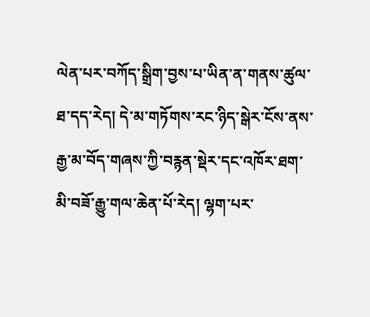ལེན་པར་བཀོད་སྒྲིག་བྱས་པ་ཡིན་ན་གནས་ཚུལ་ཐ་དད་རེད། དེ་མ་གཏོགས་རང་ཉིད་སྒེར་ངོས་ནས་རྒྱ་མ་བོད་གཞས་ཀྱི་བརྙན་སྡེར་དང་འཁོར་ཐག་མི་བཟོ་རྒྱུ་གལ་ཆེན་པོ་རེད། ལྷག་པར་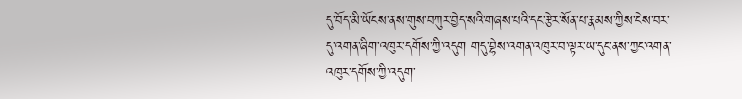དུ་བོད་མི་ཡོངས་ནས་གུས་བཀུར་བྱེད་སའི་གཞས་པའི་དང་རྩེར་སོན་པ་རྣམས་ཀྱིས་ངེས་བར་དུ་འགན་ཞིག་འཁུར་དགོས་ཀྱི་འདུག གདུ་བྷེས་འགན་འཁུར་བ་ལྟར་ཡ་དུང་ནས་ཀྱང་འགན་འཁུར་དགོས་ཀྱི་འདུག་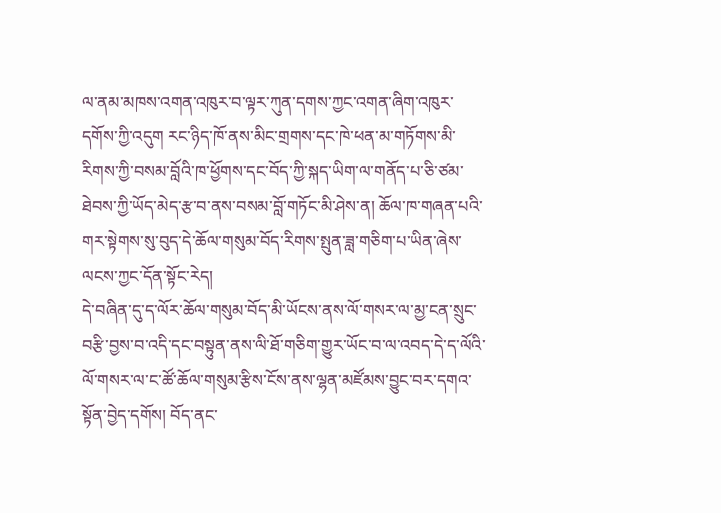ལ་ནམ་མཁས་འགན་འཁུར་བ་ལྟར་ཀུན་དགས་ཀྱང་འགན་ཞིག་འཁུར་དགོས་ཀྱི་འདུག རང་ཉིད་ཁོ་ནས་མིང་གྲགས་དང་ཁེ་ཕན་མ་གཏོགས་མི་རིགས་ཀྱི་བསམ་བློའི་ཁ་ཕྱོགས་དང་བོད་ཀྱི་སྐད་ཡིག་ལ་གནོད་པ་ཅི་ཙམ་ཐེབས་ཀྱི་ཡོད་མེད་རྩ་བ་ནས་བསམ་བློ་གཏོང་མི་ཤེས་ན། ཆོལ་ཁ་གཞན་པའི་གར་སྟེགས་སུ་བུད་དེ་ཆོལ་གསུམ་བོད་རིགས་སྤུན་ཟླ་གཅིག་པ་ཡིན་ཞེས་ལངས་ཀྱང་དོན་སྟོང་རེད།
དེ་བཞིན་དུ་ད་ལོར་ཆོལ་གསུམ་བོད་མི་ཡོངས་ནས་ལོ་གསར་ལ་མྱ་ངན་སྲུང་བརྩི་བྱས་བ་འདི་དང་བསྟུན་ནས་ལི་ཐོ་གཅིག་གྱུར་ཡོང་བ་ལ་འབད་དེ་ད་ལོའི་ལོ་གསར་ལ་ང་ཚོ་ཆོལ་གསུམ་རྩིས་ངོས་ནས་ལྷན་མཛོམས་བྱུང་བར་དགའ་སྟོན་བྱེད་དགོས། བོད་ནང་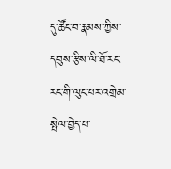དུ་ཚོང་བ་རྣམས་ཀྱིས་དབུས་རྩིས་ལི་ཐོ་རང་རང་གི་ལུང་པར་འགྲེམ་སྤེལ་བྱེད་པ་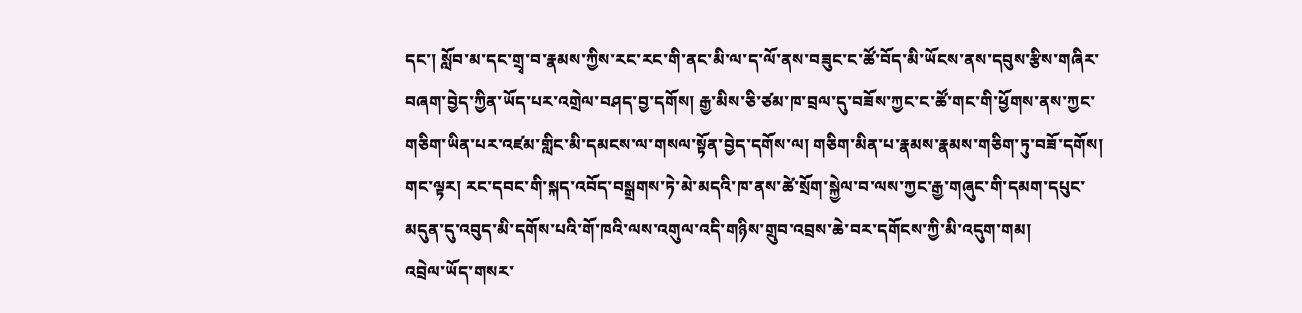དང་། སློབ་མ་དང་གྲྭ་བ་རྣམས་ཀྱིས་རང་རང་གི་ནང་མི་ལ་ད་ལོ་ནས་བཟུང་ང་ཚོ་བོད་མི་ཡོངས་ནས་དབུས་རྩིས་གཞིར་བཞག་བྱེད་ཀྱིན་ཡོད་པར་འགྲེལ་བཤད་བྱ་དགོས། རྒྱ་མིས་ཅི་ཙམ་ཁ་བྲལ་དུ་བཟོས་ཀྱང་ང་ཚོ་གང་གི་ཕྱོགས་ནས་ཀྱང་གཅིག་ཡིན་པར་འཛམ་གླིང་མི་དམངས་ལ་གསལ་སྟོན་བྱེད་དགོས་ལ། གཅིག་མིན་པ་རྣམས་རྣམས་གཅིག་ཏུ་བཟོ་དགོས།
གང་ལྟར། རང་དབང་གི་སྐད་འབོད་བསྒྲགས་ཏེ་མེ་མདའི་ཁ་ནས་ཚེ་སྲོག་སྐྱེལ་བ་ལས་ཀྱང་རྒྱ་གཞུང་གི་དམག་དཔུང་མདུན་དུ་འབུད་མི་དགོས་པའི་གོ་ཁའི་ལས་འགུལ་འདི་གཉིས་གྲུབ་འབྲས་ཆེ་བར་དགོངས་ཀྱི་མི་འདུག་གམ།
འབྲེལ་ཡོད་གསར་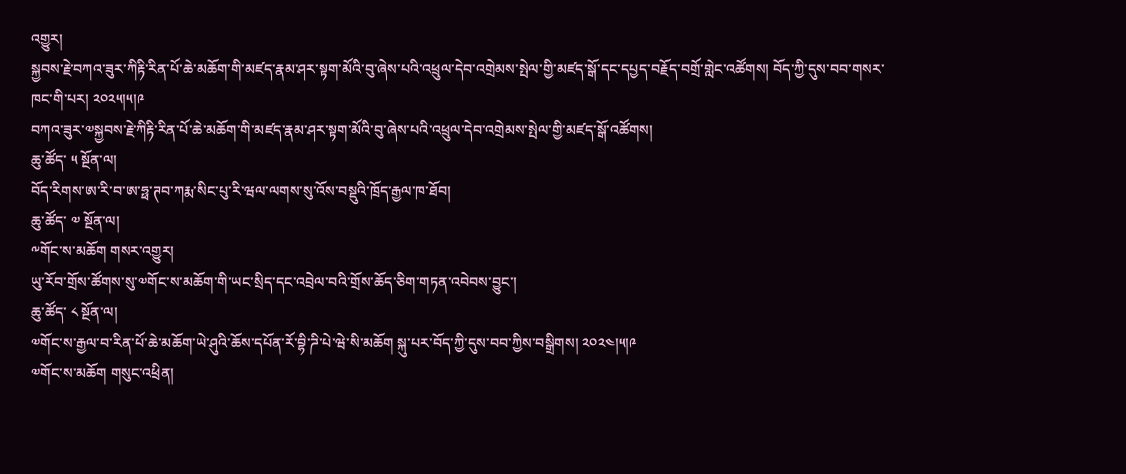འགྱུར།
སྐྱབས་རྗེ་བཀའ་ཟུར་ཀིརྟི་རིན་པོ་ཆེ་མཆོག་གི་མཛད་རྣམ་ཤར་སྟག་མོའི་བུ་ཞེས་པའི་འཕྲུལ་དེབ་འགྲེམས་སྤེལ་གྱི་མཛད་སྒོ་དང་དཔྱད་བརྗོད་བགྲོ་གླེང་འཚོགས། བོད་ཀྱི་དུས་བབ་གསར་ཁང་གི་པར། ༢༠༢༥།༥།༩
བཀའ་ཟུར་༧སྐྱབས་རྗེ་ཀིརྟི་རིན་པོ་ཆེ་མཆོག་གི་མཛད་རྣམ་ཤར་སྟག་མོའི་བུ་ཞེས་པའི་འཕྲུལ་དེབ་འགྲེམས་སྤེལ་གྱི་མཛད་སྒོ་འཚོགས།
ཆུ་ཚོད་ ༥ སྔོན་ལ།
བོད་རིགས་ཨ་རི་བ་ཨ་ཧྥ་ཊབ་ཀརྨ་སིང་པུ་རི་ཝལ་ལགས་སུ་འོས་བསྡུའི་ཁྲོད་རྒྱལ་ཁ་ཐོབ།
ཆུ་ཚོད་ ༧ སྔོན་ལ།
༸གོང་ས་མཆོག གསར་འགྱུར།
ཡུ་རོབ་གྲོས་ཚོགས་སུ་༧གོང་ས་མཆོག་གི་ཡང་སྲིད་དང་འབྲེལ་བའི་གྲོས་ཆོད་ཅིག་གཏན་འབེབས་བྱུང་།
ཆུ་ཚོད་ ༨ སྔོན་ལ།
༧གོང་ས་རྒྱལ་བ་རིན་པོ་ཆེ་མཆོག་ཡེ་ཤུའི་ཆོས་དཔོན་རོ་བྷི་ཌི་པེ་ཝེ་སི་མཆོག སྐུ་པར་བོད་ཀྱི་དུས་བབ་ཀྱིས་བསྒྲིགས། ༢༠༢༤།༥།༩
༧གོང་ས་མཆོག གསུང་འཕྲིན།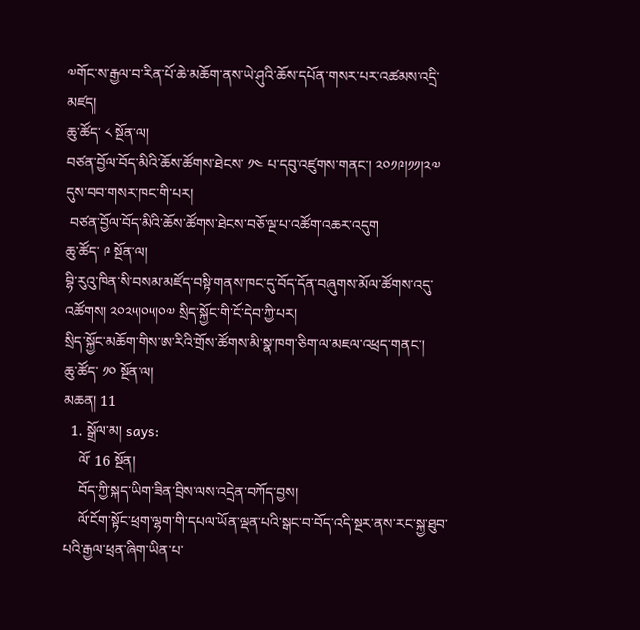༧གོང་ས་རྒྱལ་བ་རིན་པོ་ཆེ་མཆོག་ནས་ཡེ་ཤུའི་ཆོས་དཔོན་གསར་པར་འཚམས་འདྲི་མཛད།
ཆུ་ཚོད་ ༨ སྔོན་ལ།
བཙན་བྱོལ་བོད་མིའི་ཆོས་ཚོགས་ཐེངས་ ༡༤ པ་དབུ་འཛུགས་གནང་། ༢༠༡༩།༡༡།༢༧ དུས་བབ་གསར་ཁང་གི་པར།
 བཙན་བྱོལ་བོད་མིའི་ཆོས་ཚོགས་ཐེངས་བཅོ་ལྔ་པ་འཚོག་འཆར་འདུག
ཆུ་ཚོད་ ༩ སྔོན་ལ།
བྷི་རུའུ་ཁིན་སི་བསམ་མཛོད་བསྟི་གནས་ཁང་དུ་བོད་དོན་བཞུགས་མོལ་ཚོགས་འདུ་འཚོགས། ༢༠༢༥།༠༥།༠༧ སྲིད་སྐྱོང་གི་ངོ་དེབ་ཀྱི་པར།
སྲིད་སྐྱོང་མཆོག་གིས་ཨ་རིའི་གྲོས་ཚོགས་མི་སྣ་ཁག་ཅིག་ལ་མཇལ་འཕྲད་གནང་།
ཆུ་ཚོད་ ༡༠ སྔོན་ལ།
མཆན། 11
  1. སྒྲོལ་མ། says:
    ལོ་ 16 སྔོན།
    བོད་ཀྱི་སྐད་ཡིག་ཟིན་བྲིས་ལས་འདྲེན་བཀོད་བྱས།
    ལོ་ངོག་སྟོང་ཕྲག་ལྷག་གི་དཔལ་ཡོན་ལྡན་པའི་སྒང་བ་བོད་འདི་སྔར་ནས་རང་སྐྱ་ཐུབ་པའི་རྒྱལ་ཕྲན་ཞིག་ཡིན་པ་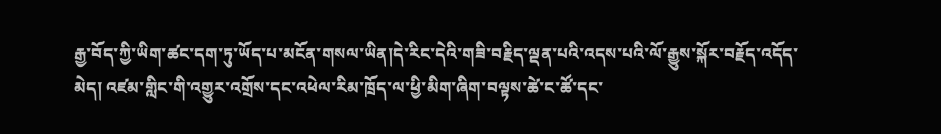རྒྱ་བོད་ཀྱི་ཡིག་ཚང་དག་ཏུ་ཡོད་པ་མངོན་གསལ་ཡིན།དེ་རིང་དེའི་གཟི་བརྗིད་ལྡན་པའི་འདས་པའི་ལོ་རྒྱུས་སྐོར་བརྗོད་འདོད་མེད། འཛམ་གླིང་གི་འགྱུར་འགྲོས་དང་འཕེལ་རིམ་ཁྲོད་ལ་ཕྱི་མིག་ཞིག་བལྟས་ཚེ་ང་ཚོ་དང་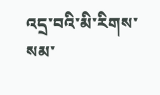འདྲ་བའི་མི་རིགས་སམ་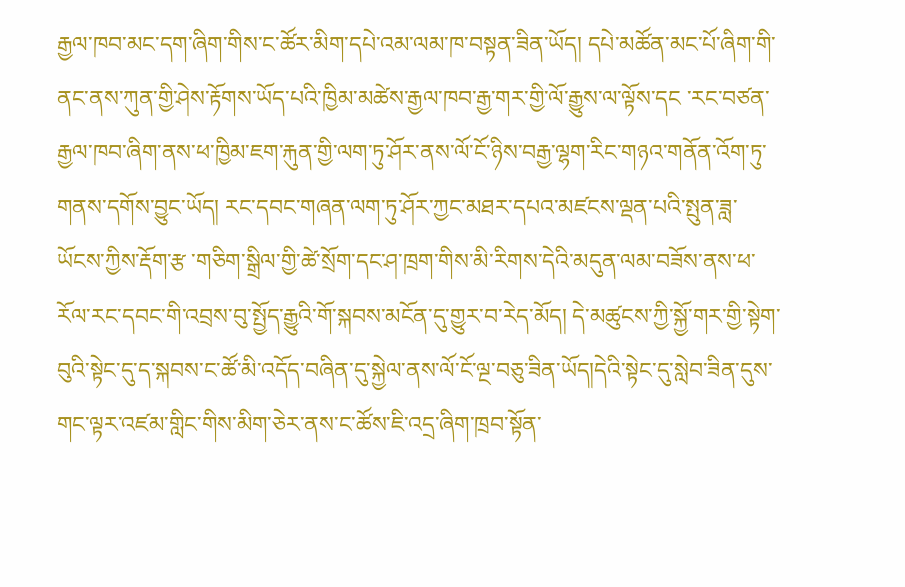རྒྱལ་ཁབ་མང་དག་ཞིག་གིས་ང་ཚོར་མིག་དཔེ་འམ་ལམ་ཁ་བསྟན་ཟིན་ཡོད། དཔེ་མཚོན་མང་པོ་ཞིག་གི་ནང་ནས་ཀུན་གྱི་ཤེས་རྟོགས་ཡོད་པའི་ཁྱིམ་མཚེས་རྒྱལ་ཁབ་རྒྱ་གར་གྱི་ལོ་རྒྱུས་ལ་ལྟོས་དང ་རང་བཙན་རྒྱལ་ཁབ་ཞིག་ནས་ཕ་ཁྱིམ་ཇག་རྐུན་གྱི་ལག་ཏུ་ཤོར་ནས་ལོ་ངོ་ཉིས་བརྒྱ་ལྷག་རིང་གཉའ་གནོན་འོག་ཏུ་གནས་དགོས་བྱུང་ཡོད། རང་དབང་གཞན་ལག་ཏུ་ཤོར་ཀྱང་མཐར་དཔའ་མཛངས་ལྡན་པའི་སྤུན་ཟླ་ཡོངས་ཀྱིས་རྡོག་རྩ ་གཅིག་སྒྲིལ་གྱི་ཚེ་སྲོག་དང་ཤ་ཁྲག་གིས་མི་རིགས་དེའི་མདུན་ལམ་བཟོས་ནས་ཕ་རོལ་རང་དབང་གི་འབྲས་བུ་སྤྱོད་རྒྱུའི་གོ་སྐབས་མངོན་དུ་གྱུར་བ་རེད་མོད། དེ་མཚུངས་ཀྱི་སྐྱོ་གར་གྱི་སྟེག་བུའི་སྟེང་དུ་ད་སྐབས་ང་ཚོ་མི་འདོད་བཞིན་དུ་སྐྱེལ་ནས་ལོ་ངོ་ལྔ་བཅུ་ཟིན་ཡོད།དེའི་སྟེང་དུ་སླེབ་ཟིན་དུས་གང་ལྟར་འཛམ་གླིང་གིས་མིག་ཅེར་ནས་ང་ཚོས་ཇི་འདྲ་ཞིག་ཁྲབ་སྟོན་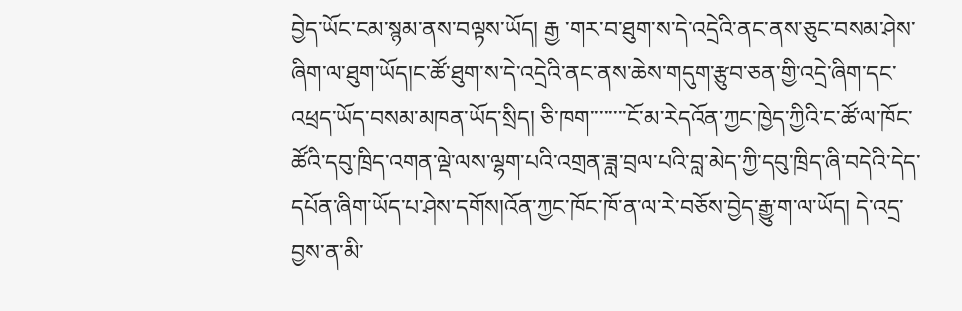བྱེད་ཡོང་ངམ་སྙམ་ནས་བལྟས་ཡོད། རྒྱ ་གར་བ་ཐུག་ས་དེ་འདྲེའི་ནང་ནས་ཅུང་བསམ་ཤེས་ཞིག་ལ་ཐུག་ཡོད།ང་ཚོ་ཐུག་ས་དེ་འདྲེའི་ནང་ནས་ཆེས་གདུག་རྩུབ་ཅན་གྱི་འདྲེ་ཞིག་དང་འཕྲད་ཡོད་བསམ་མཁན་ཡོད་སྲིད། ཅི་ཁག་་་་་་་་ངོ་མ་རེདའོན་ཀྱང་ཁྱེད་ཀྱིའི་ང་ཚོ་ལ་ཁོང་ཚོའི་དབུ་ཁྲིད་འགན་ལྡེ་ལས་ལྷག་པའི་འགྲན་ཟླ་བྲལ་པའི་བླ་མེད་ཀྱི་དབུ་ཁྲིད་ཞི་བདེའི་དེད་དཔོན་ཞིག་ཡོད་པ་ཤེས་དགོས།འོན་ཀྱང་ཁོང་ཁོ་ན་ལ་རེ་བཅོས་བྱེད་རྒྱུ་ག་ལ་ཡོད། དེ་འདྲ་བྱས་ན་མི་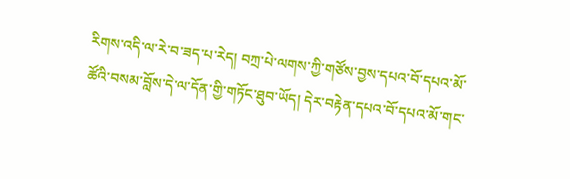རིགས་འདི་ལ་རེ་བ་ཟད་པ་རེད། བཀྲ་པེ་ལགས་ཀྱི་གཙོས་བྱས་དཔའ་བོ་དཔའ་མོ་ཚོའི་བསམ་བློས་དེ་ལ་དོན་གྱི་གཏོང་ཐུབ་ཡོད། དེར་བརྟེན་དཔའ་བོ་དཔའ་མོ་གང་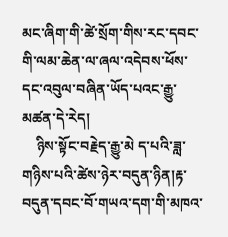མང་ཞིག་གི་ཚེ་སྲོག་གིས་རང་དབང་གི་ལམ་ཆེན་ལ་ཞལ་འདེབས་ཕོས་དང་འབུལ་བཞིན་ཡོད་པའང་རྒྱུ་མཚན་དེ་རེད།
    ཉིས་སྟོང་བརྗེད་རྒྱུ་མེ ད་པའི་ཟླ་གཉིས་པའི་ཚེས་ཉེར་བདུན་ཉིན།རྟ་བདུན་དབང་བོ་གཡའ་དག་གི་མཁའ་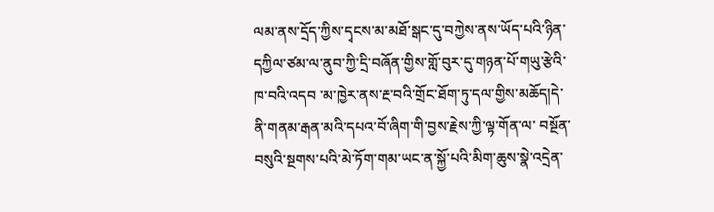ལམ་ནས་དྲོད་ཀྱིས་དྭངས་མ་མཐོ་སྒང་དུ་བཀྱེས་ནས་ཡོད་པའི་ཉིན་དཀྱིལ་ཙམ་ལ་ནུབ་ཀྱི་དྲི་བཞོན་གྱིས་གློ་བུར་དུ་གཉན་པོ་གཡུ་རྩེའི་ཁ་བའི་འདབ ་མ་ཁྱེར་ནས་རྔ་བའི་གྲོང་ཐོག་ཏུ་དལ་གྱིས་མཆོད།དེ་ནི་གནམ་རྒན་མའི་དཔའ་བོ་ཞིག་གི་བྱས་རྗེས་ཀྱི་ལྟ་གོན་ལ་ བསྔོན་བསུའི་སྔགས་པའི་མེ་ཏོག་གམ་ཡང་ན་སྐྱོ་པའི་མིག་ཆུས་སྣེ་འདྲེན་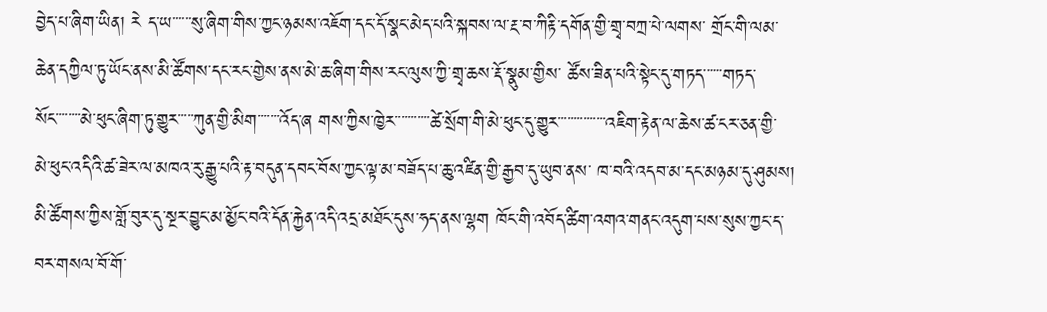བྱེད་པ་ཞིག་ཡིན། རེ ད་ཡ་་་་་་སུ་ཞིག་གིས་ཀྱང་ཉམས་འཇོག་དང་དོ་སྣང་མེད་པའི་སྐབས་ལ་རྔ་བ་ཀིརྟི་དགོན་གྱི་གྲྭ་བཀྲ་པེ་ལགས་ གྲོང་གི་ལམ་ཆེན་དཀྱིལ་ཏུ་ཡོང་ནས་མི་ཚོགས་དང་རང་གྱེས་ནས་མེ་ཆ་ཞིག་གིས་རང་ལུས་ཀྱི་གྲྭ་ཆས་རྡོ་སྣུམ་གྱིས་ ཚོས་ཟིན་པའི་སྟེང་དུ་གཏད་་་་་་གཏད་སོང་་་་་་་་མེ་ཕུང་ཞིག་ཏུ་གྱུར་་་་་ཀུན་གྱི་མིག་་་་་་་འོད་ཞ གས་ཀྱིས་ཁྱེར་་་་་་་་་་་ཚེ་སྲོག་གི་མེ་ཕུང་དུ་གྱུར་་་་་་་་་་་་་་་འཇིག་རྟེན་ལ་ཆེས་ཚ་ངར་ཅན་གྱི་ མེ་ཕུང་འདིའི་ཚ་ཟེར་ལ་མཁའ་རུ་རྒྱུ་པའི་རྟ་བདུན་དབང་བོས་ཀྱང་ལྟ་མ་བཟོད་པ་ཆུ་འཛིན་གྱི་རྒྱབ་དུ་ཡུབ་ནས་ ཁ་བའི་འདབ་མ་དང་མཉམ་དུ་ཤུམས། མི་ཚོགས་ཀྱིས་གློ་བུར་དུ་སྔར་བྱུང་མ་མྱོང་བའི་དོན་རྐྱེན་འདི་འདྲ་མཐོང་དུས་ཧད་ནས་ལྷག ཁོང་གི་འབོད་ཚིག་འགའ་གནང་འདུག་པས་སུས་ཀྱང་ད་བར་གསལ་བོ་གོ་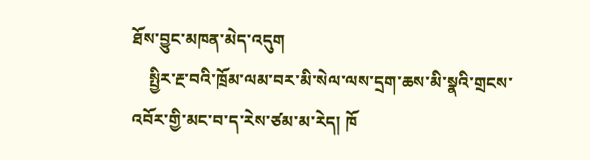ཐོས་བྱུང་མཁན་མེད་འདུག
    སྤྱིར་རྔ་བའི་ཁྲོམ་ལམ་བར་མི་སེལ་ལས་དྲག་ཆས་མི་སྣའི་གྲངས་འབོར་གྱི་མང་བ་ད་རེས་ཙམ་མ་རེད། ཁོ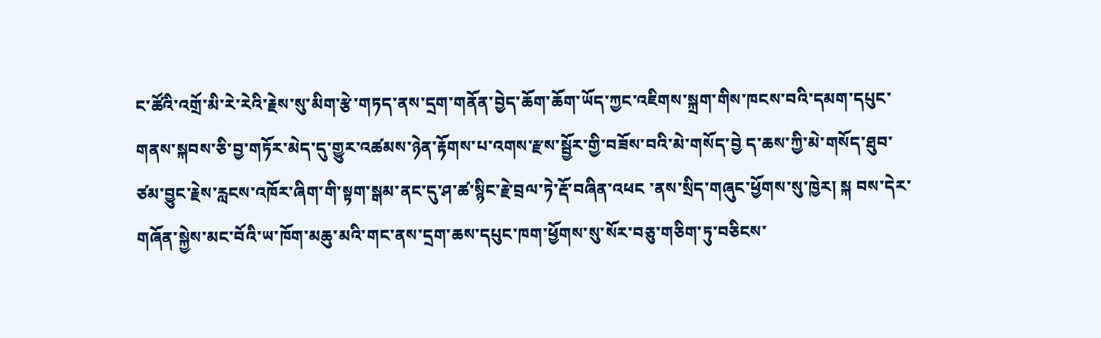ང་ཚོའི་འགྲོ་མི་རེ་རེའི་རྗེས་སུ་མིག་རྩེ་གཏད་ནས་དྲག་གནོན་བྱེད་ཆོག་ཆོག་ཡོད་ཀྱང་འཇིགས་སྐྲག་གིས་ཁངས་བའི་དམག་དཔུང་གནས་སྐབས་ཅི་བྱ་གཏོར་མེད་དུ་གྱུར་འཚམས་ཉེན་རྟོགས་པ་འགས་རྫས་སྦྱོར་གྱི་བཟོས་བའི་མེ་གསོད་བྱེ ད་ཆས་ཀྱི་མེ་གསོད་ཐུབ་ཙམ་བྱུང་རྗེས་རླངས་འཁོར་ཞིག་གི་སྟག་སྒམ་ནང་དུ་ཤ་ཚ་སྙིང་རྗེ་བྲལ་ཏེ་རྡོ་བཞིན་འཕང ་ནས་སྲིད་གཞུང་ཕྱོགས་སུ་ཁྱེར། སྐ བས་དེར་གཞོན་སྐྱེས་མང་བོའི་ཡ་ཁོག་མཆུ་མའི་གང་ནས་དྲག་ཆས་དཔུང་ཁག་ཕྱོགས་སུ་སོར་བཅུ་གཅིག་ཏུ་བཅིངས་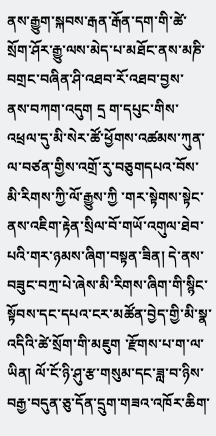ནས་རྒྱུག་སྐབས་རྒན་རྒོན་དག་གི་ཚེ་སྲོག་ཤོར་རྒྱུ་ལས་མེད་པ་མཐོང་ནས་མཎི་བགྲང་བཞིན་ཤི་འཐབ་རོ་འཐབ་བྱས་ ནས་བཀག་འདུག དྲ ག་དཔུང་གིས་འཕྲལ་དུ་མི་སེར་ཚོ་ཕྱོགས་འཚམས་ཀུན་ལ་བཙན་གྱིས་འགྲོ་རུ་བཅུགདཔའ་བོས་མི་རིགས་ཀྱི་ལོ་རྒྱུས་ཀྱི ་གར་སྟེགས་སྟེང་ནས་འཇིག་རྟེན་སྲིལ་བོ་གཡོ་འགུལ་ཐེབ་པའི་གར་ཉམས་ཞིག་བསྟན་ཟིན། དེ་ནས་བཟུང་བཀྲ་པེ་ཞེས་མི་རིགས་ཞིག་གི་སྙིང་སྟོབས་དང་དཔའ་ངར་མཚོན་བྱེད་གྱི་མི་སྣ་འདིའི་ཚེ་སྲོག་གི་མཇུག ་རྫོགས་པ་ག་ལ་ཡིན། ལོ་ངོ་ཉི་ཤུ་རྩ་གསུམ་དང་ཟླ་བ་ཉིས་བརྒྱ་བདུན་ཅུ་དོན་དྲུག་གཟའ་འཁོར་ཆིག་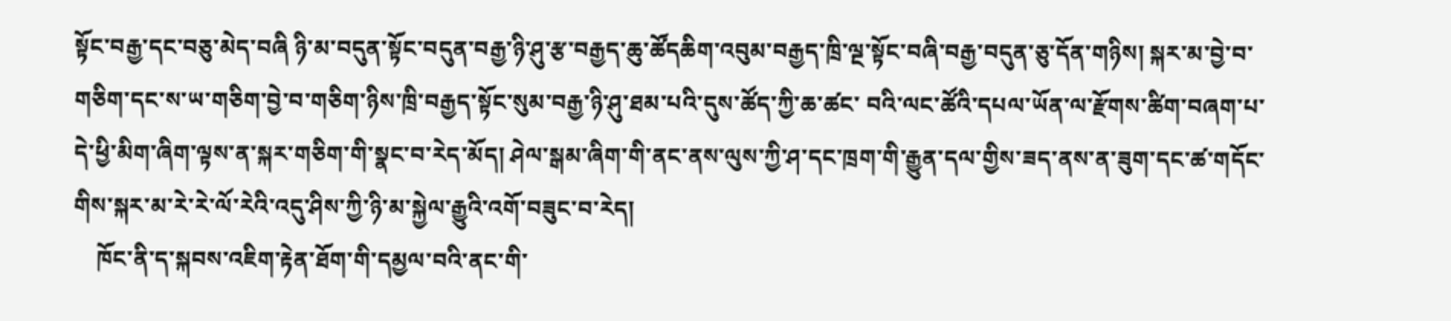སྟོང་བརྒྱ་དང་བཅུ་མེད་བཞི ཉི་མ་བདུན་སྟོང་བདུན་བརྒྱ་ཉི་ཤུ་རྩ་བརྒྱད་ཆུ་ཚོདཆིག་འབུམ་བརྒྱད་ཁྲི་ལྔ་སྟོང་བཞི་བརྒྱ་བདུན་ཅུ་དོན་གཉིས། སྐར་མ་བྱེ་བ་གཅིག་དང་ས་ཡ་གཅིག་བྱེ་བ་གཅིག་ཉིས་ཁྲི་བརྒྱད་སྟོང་སུམ་བརྒྱ་ཉི་ཤུ་ཐམ་པའི་དུས་ཚོད་ཀྱི་ཆ་ཚང་ བའི་ལང་ཚོའི་དཔལ་ཡོན་ལ་རྫོགས་ཚིག་བཞག་པ་དེ་ཕྱི་མིག་ཞིག་ལྟས་ན་སྐར་གཅིག་གི་སྣང་བ་རེད་མོད། ཤེལ་སྒམ་ཞིག་གི་ནང་ནས་ལུས་ཀྱི་ཤ་དང་ཁྲག་གི་རྒྱུན་དལ་གྱིས་ཟད་ནས་ན་ཟུག་དང་ཚ་གདོང་གིས་སྐར་མ་རེ་རེ་ལོ་རེའི་འདུ་ཤིས་ཀྱི་ཉི་མ་སྐྱེལ་རྒྱུའི་འགོ་བཟུང་བ་རེད།
    ཁོང་ནི་ད་སྐབས་འཇིག་རྟེན་ཐོག་གི་དམྱལ་བའི་ནང་གི་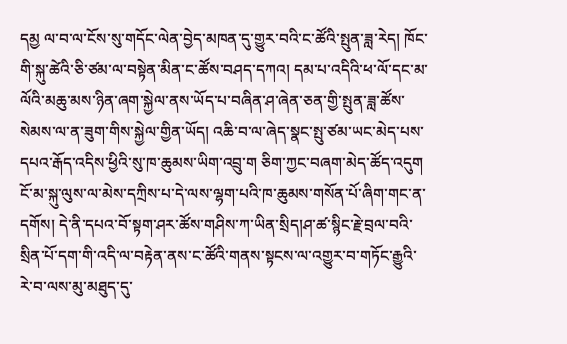དམྱ ལ་བ་ལ་ངོས་སུ་གདོང་ལེན་བྱེད་མཁན་དུ་གྱུར་བའི་ང་ཚོའི་སྤུན་ཟླ་རེད། ཁོང་གི་སྐུ་ཚེའི་ཅི་ཙམ་ལ་བསྟེན་མིན་ང་ཚོས་བཤད་དཀའ། དམ་པ་འདིའི་ཕ་ལོ་དང་མ་ལོའི་མཆུ་མས་ཉིན་ཞག་སྐྱེལ་ནས་ཡོད་པ་བཞིན་ཤ་ཞེན་ཅན་གྱི་སྤུན་ཟླ་ཚོས་སེམས་ལ་ན་ཟུག་གིས་སྐྱེལ་གྱིན་ཡོད། འཆི་བ་ལ་ཞེད་སྣང་སྤུ་ཙམ་ཡང་མེད་པས་དཔའ་རྒོད་འདིས་ཕྱིའི་སུ་ཁ་ཆུམས་ཡིག་འབྲུ་ག ཅིག་ཀྱང་བཞག་མེད་ཚོད་འདུག ངོ་མ་སྐུ་ལུས་ལ་མེས་དཀྲིས་པ་དེ་ལས་ལྷག་པའི་ཁ་ཆུམས་གསོན་པོ་ཞིག་གང་ན་དགོས། དེ་ནི་དཔའ་བོ་སྟག་ཤར་ཚོས་གཤིས་ཀ་ཡིན་སྲིད།ཤ་ཚ་སྙིང་རྗེ་བྲལ་བའི་སྲིན་པོ་དག་གི་འདི་ལ་བརྟེན་ནས་ང་ཚོའི་གནས་སྟངས་ལ་འགྱུར་བ་གཏོང་རྒྱུའི་རེ་བ་ལས་མུ་མཐུད་དུ་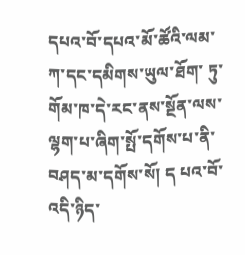དཔའ་བོ་དཔའ་མོ་ཚོའི་ལམ་ཀ་དང་དམིགས་ཡུལ་ཐོག་ ཏུ་གོམ་ཁ་དེ་རང་ནས་སྔོན་ལས་ལྷག་པ་ཞིག་སྤོ་དགོས་པ་ནི་བཤད་མ་དགོས་སོ། ད པའ་བོ་འདི་ཉིད་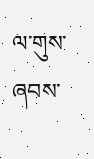ལ་གུས་ཞབས་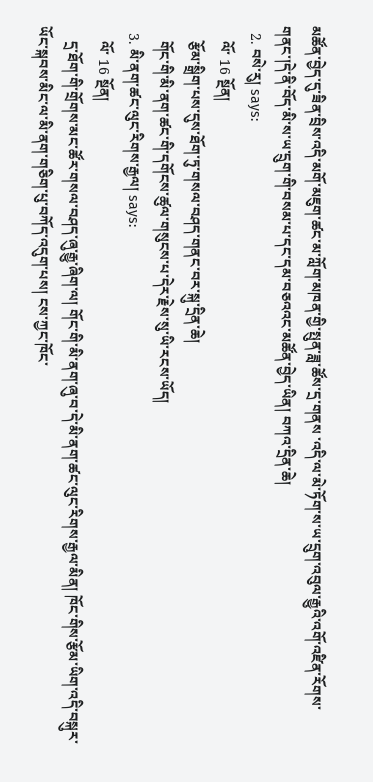མཚོན་བྱེད་དུ་ཟིན་བྲིས་འདི་མགོ་མཇུག་ཚང་མ་ཀློག་མཁན་གྱི་སྤུན་ཟླ་ཚོས་དྲ་གནས ་འདི་ལ་མེ་ཏོག་ས་ཡ་དྲུག་འབུལ་རྒྱུའི་འགོ་འཛིན་རོགས་གནང་།དེ་ནི་བོད་མི་ས་ཡ་དྲུག་གི་བསམ་པ་དང་དམ་བཅའའང་མཚོན་བྱེད་ཡིན། བཀའ་དྲིན་ཆེ།
  2. བསེ་རུ། says:
    ལོ་ 16 སྔོན།
    རྩོམ་སྒྲིག་པས་དུས་ཐོག་ཏུ་གསལ་བཤད་གནང་བར་སྐུ་དྲིན་ཆེ།
    གོང་གི་མི་ནག་ཚང་གི་དགོངས་ཚུལ་གསུངས་པ་དེར་རྗེས་སུ་ཡི་རངས་ཡོད།
  3. མི་ནག་ཚང་ལུང་རིགས་རྒྱལ། says:
    ལོ་ 16 སྔོན།
    དྲ་ཐོག་གི་གྲོགས་མང་ཚོར་གསལ་བཤད་ཞུ་རྒྱུ་ཞིག་ལ། གོང་གི་མི་ནག་ཞུ་བ་དེ་མི་ནག་ཚང་ལུང་རིགས་རྒྱལ་མིན། ཁོང་གིས་རྩོམ་ཡིག་འདི་བསྐུར་ཡོང་སྐབས་མིང་ལ་མི་ནག་གཅིག་པུ་བཀོད་འདུག་པས། ངས་ཀྱང་ཁོང་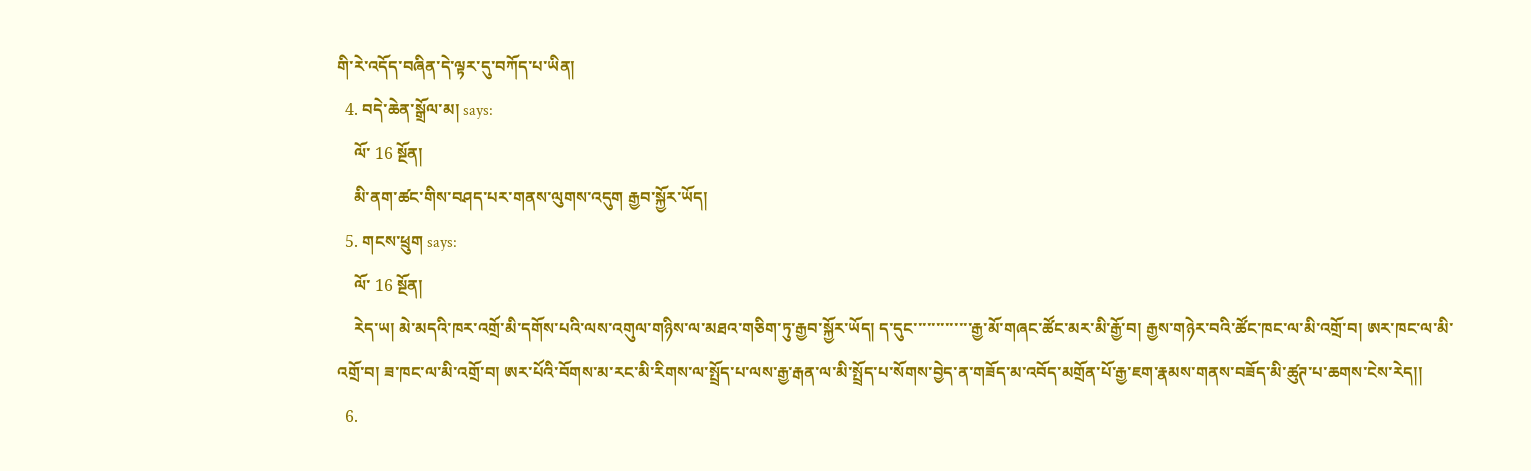གི་རེ་འདོད་བཞིན་དེ་ལྟར་དུ་བཀོད་པ་ཡིན།
  4. བདེ་ཆེན་སྒྲོལ་མ། says:
    ལོ་ 16 སྔོན།
    མི་ནག་ཚང་གིས་བཤད་པར་གནས་ལུགས་འདུག རྒྱབ་སྐྱོར་ཡོད།
  5. གངས་ཕྲུག says:
    ལོ་ 16 སྔོན།
    རེད་ཡ། མེ་མདའི་ཁར་འགྲོ་མི་དགོས་པའི་ལས་འགུལ་གཉིས་ལ་མཐའ་གཅིག་ཏུ་རྒྱབ་སྐྱོར་ཡོད། ད་དུང་་་་་་་་་་་་་རྒྱ་མོ་གཞང་ཚོང་མར་མི་རྒྱོ་བ། རྒྱས་གཉེར་བའི་ཚོང་ཁང་ལ་མི་འགྲོ་བ། ཨར་ཁང་ལ་མི་འགྲོ་བ། ཟ་ཁང་ལ་མི་འགྲོ་བ། ཨར་པོའི་བོགས་མ་རང་མི་རིགས་ལ་སྤྲོད་པ་ལས་རྒྱ་རྒན་ལ་མི་སྤྲོད་པ་སོགས་བྱེད་ན་གཟོད་མ་འབོད་མགྲོན་པོ་རྒྱ་ཇག་རྣམས་གནས་བཟོད་མི་ཚུཊ་པ་ཆགས་ངེས་རེད།།
  6.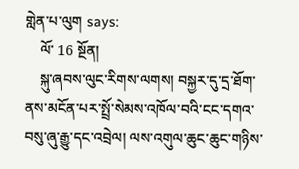གླེན་པ་ལུག says:
    ལོ་ 16 སྔོན།
    སྐུ་ཞབས་ལུང་རིགས་ལགས། བསྐྱར་དུ་དྲ་ཐོག་ནས་མངོན་པར་སྤྲོ་སེམས་འཁོལ་བའི་ངང་དགའ་བསུ་ཞུ་རྒྱུ་དང་འབྲེལ། ལས་འགུལ་ཆུང་ཆུང་གཉིས་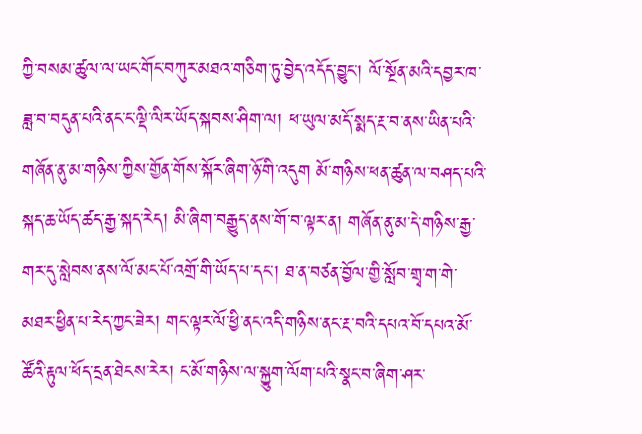ཀྱི་བསམ་ཚུལ་ལ་ཡང་གོང་བཀུར་མཐའ་གཅིག་ཏུ་བྱེད་འདོད་བྱུང་། ལོ་སྔོན་མའི་དབྱར་ཁ་ཟླ་བ་བདུན་པའི་ནང་ང་ལྡི་ལིར་ཡོད་སྐབས་ཤིག་ལ། ཕ་ཡུལ་མདོ་སྨད་རྔ་བ་ནས་ཡིན་པའི་གཞོན་ནུ་མ་གཉིས་ཀྱིས་གྱོན་གོས་སྐོར་ཞིག་ཉོ་གི་འདུག མོ་གཉིས་ཕན་ཚུན་ལ་བཤད་པའི་སྐད་ཆ་ཡོད་ཚད་རྒྱ་སྐད་རེད། མི་ཞིག་བརྒྱུད་ནས་གོ་བ་ལྟར་ན། གཞོན་ནུ་མ་དེ་གཉིས་རྒྱ་གར་དུ་སླེབས་ནས་ལོ་མང་པོ་འགྲོ་གི་ཡོད་པ་དང་། ཐ་ན་བཙན་བྱོལ་གྱི་སློབ་གྲྭ་ག་གེ་མཐར་ཕྱིན་པ་རེད་ཀྱང་ཟེར། གང་ལྟར་ལོ་ཕྱི་ནང་འདི་གཉིས་ནང་རྔ་བའི་དཔའ་བོ་དཔའ་མོ་ཚོའི་རྟུལ་ཕོད་དྲན་ཐེངས་རེར། ང་མོ་གཉིས་ལ་སྐྱུག་ལོག་པའི་སྣང་བ་ཞིག་ཤར་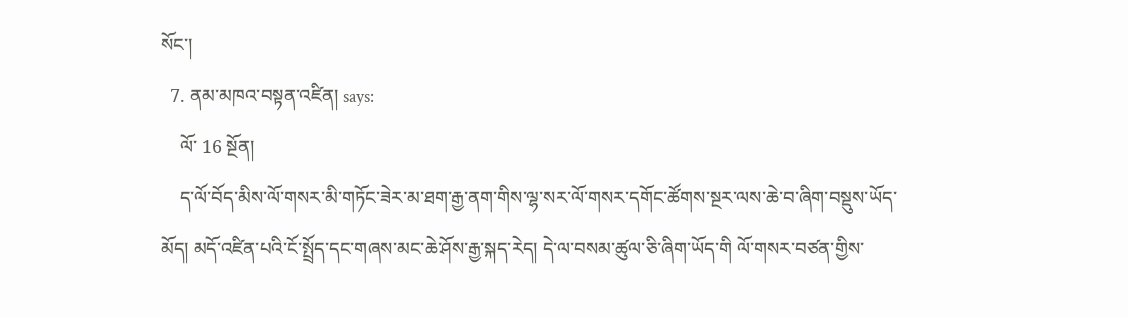སོང་།
  7. ནམ་མཁའ་བསྟན་འཛིན། says:
    ལོ་ 16 སྔོན།
    ད་ལོ་བོད་མིས་ལོ་གསར་མི་གཏོང་ཟེར་མ་ཐག་རྒྱ་ནག་གིས་ལྷ་སར་ལོ་གསར་དགོང་ཚོགས་སྔར་ལས་ཆེ་བ་ཞིག་བསྡུས་ཡོད་མོད། མདོ་འཛིན་པའི་ངོ་སྤྲོད་དང་གཞས་མང་ཆེ་ཤོས་རྒྱ་སྐད་རེད། དེ་ལ་བསམ་ཚུལ་ཅི་ཞིག་ཡོད་གི ལོ་གསར་བཙན་གྱིས་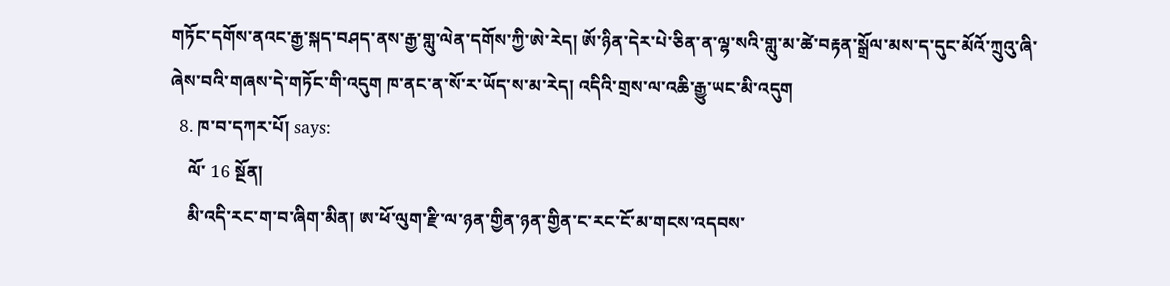གཏོང་དགོས་ནའང་རྒྱ་སྐད་བཤད་ནས་རྒྱ་གླུ་ལེན་དགོས་ཀྱི་ཨེ་རེད། ཨོ་ཉིན་དེར་པེ་ཅིན་ན་ལྷ་སའི་གླུ་མ་ཚེ་བརྟན་སྒྲོལ་མས་ད་དུང་མོའོ་ཀྲུའུ་ཞི་ཞེས་བའི་གཞས་དེ་གཏོང་གི་འདུག ཁ་ནང་ན་སོ་ར་ཡོད་ས་མ་རེད། འདིའི་གྲས་ལ་འཆི་རྒྱུ་ཡང་མི་འདུག
  8. ཁ་བ་དཀར་པོ། says:
    ལོ་ 16 སྔོན།
    མི་འདི་རང་ག་བ་ཞིག་མིན། ཨ་ཕོ་ལུག་རྫི་ལ་ཉན་གྱིན་ཉན་གྱིན་ང་རང་ངོ་མ་གངས་འདབས་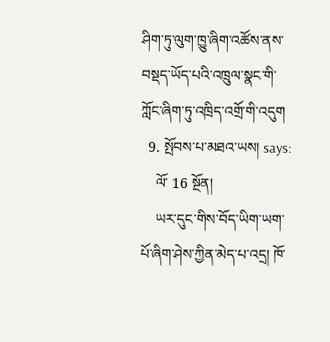ཤིག་ཏུ་ལུག་ཁྱུ་ཞིག་འཚོས་ནས་བསྡད་ཡོད་པའི་འཁྲུལ་སྣང་གི་ཀློང་ཞིག་ཏུ་འཁྲིད་འགྲོ་གི་འདུག
  9. སྤོབས་པ་མཐའ་ཡས། says:
    ལོ་ 16 སྔོན།
    ཡར་དུང་གིས་བོད་ཡིག་ཡག་པོ་ཞིག་ཤེས་ཀྱིན་མེད་པ་འདྲ། ཁོ་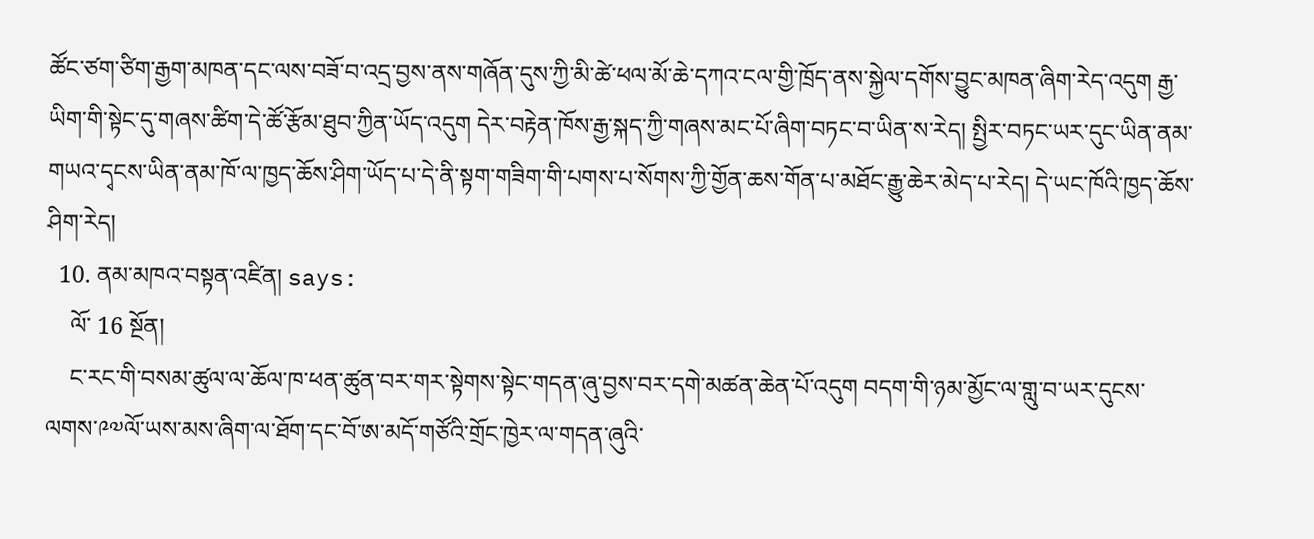ཚོང་ཙག་ཙིག་རྒྱག་མཁན་དང་ལས་བཟོ་བ་འདྲ་བྱས་ནས་གཞོན་དུས་ཀྱི་མི་ཚེ་ཕལ་མོ་ཆེ་དཀའ་ངལ་གྱི་ཁྲོད་ནས་སྐྱེལ་དགོས་བྱུང་མཁན་ཞིག་རེད་འདུག རྒྱ་ཡིག་གི་སྟེང་དུ་གཞས་ཚིག་དེ་ཚོ་རྩོམ་ཐུབ་ཀྱིན་ཡོད་འདུག དེར་བརྟེན་ཁོས་རྒྱ་སྐད་ཀྱི་གཞས་མང་པོ་ཞིག་བཏང་བ་ཡིན་ས་རེད། སྤྱིར་བཏང་ཡར་དུང་ཡིན་ནམ་གཡའ་དྭངས་ཡིན་ནམ་ཁོ་ལ་ཁྱད་ཆོས་ཤིག་ཡོད་པ་དེ་ནི་སྟག་གཟིག་གི་པགས་པ་སོགས་ཀྱི་གྱོན་ཆས་གོན་པ་མཐོང་རྒྱུ་ཆེར་མེད་པ་རེད། དེ་ཡང་ཁོའི་ཁྱད་ཆོས་ཤིག་རེད།
  10. ནམ་མཁའ་བསྟན་འཛིན། says:
    ལོ་ 16 སྔོན།
    ང་རང་གི་བསམ་ཚུལ་ལ་ཆོལ་ཁ་ཕན་ཚུན་བར་གར་སྟེགས་སྟེང་གདན་ཞུ་བྱས་བར་དགེ་མཚན་ཆེན་པོ་འདུག བདག་གི་ཉམ་མྱོང་ལ་གླུ་བ་ཡར་དུངས་ལགས་༩༧ལོ་ཡས་མས་ཞིག་ལ་ཐོག་དང་བོ་ཨ་མདོ་གཙོའི་གྲོང་ཁྱེར་ལ་གདན་ཞུའི་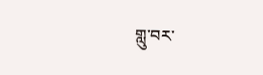གླུ་བར་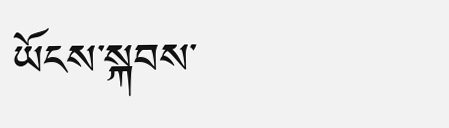ཡོངས་སྐབས་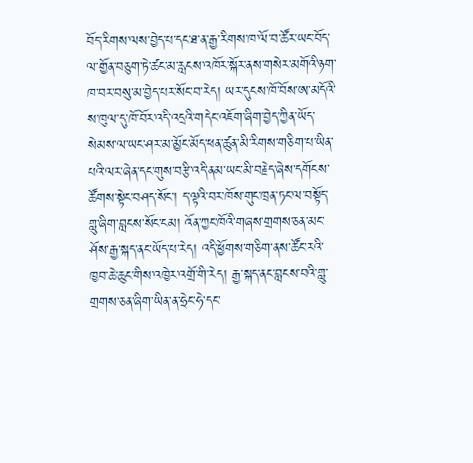བོད་རིགས་ལས་བྱེད་པ་དང་ཐ་ན་རྒྱ་རིགས་ཁ་ལོ་བ་ཚོར་ཡང་བོད་ལ་གྱོན་བཅུག་ཏེ་ཚང་མ་རླངས་འཁོར་སྐོར་ནས་གསེར་མགོའི་ཉག་ཁ་བར་བསུ་མ་བྱེད་པར་སོང་བ་རེད། ཡར་དུངས་ཁོ་བོས་ཨ་མདོའི་ས་ཁུལ་དུ་ཁོ་བོར་འདི་འདྲའི་གདེང་འཇོག་ཞིག་བྱེད་ཀྱིན་ཡོད་སེམས་ལ་ཡང་ཤར་མ་མྱོང་མོད་ཕན་ཚུན་མི་རིགས་གཅིག་པ་ཡིན་པའི་ལར་ཞེན་དང་གུས་བརྩི་འདི་ནམ་ཡང་མི་བརྗེད་ཞེས་དགོངས་ཚོགས་སྟེང་བཤད་སོང་། ད་ལྟའི་བར་ཁོས་གུང་ཁྲན་ཏང་ལ་བསྟོད་གླུ་ཞིག་བླངས་སོང་ངམ། འོན་ཀྱང་ཁོའི་གཞས་གྲགས་ཅན་མང་ཤོས་རྒྱ་སྐད་ནང་ཡོད་པ་རེད། འདི་ཕྱོགས་གཅིག་ནས་ཚོང་རའི་ཁྱབ་ཆེ་ཆུང་གིས་འཁྱེར་འགྲོ་གི་རེད། རྒྱ་སྐད་ནང་བླངས་བའི་གླུ་གྲགས་ཅན་ཞིག་ཡིན་ན་ཧྲེང་ཧེ་དང་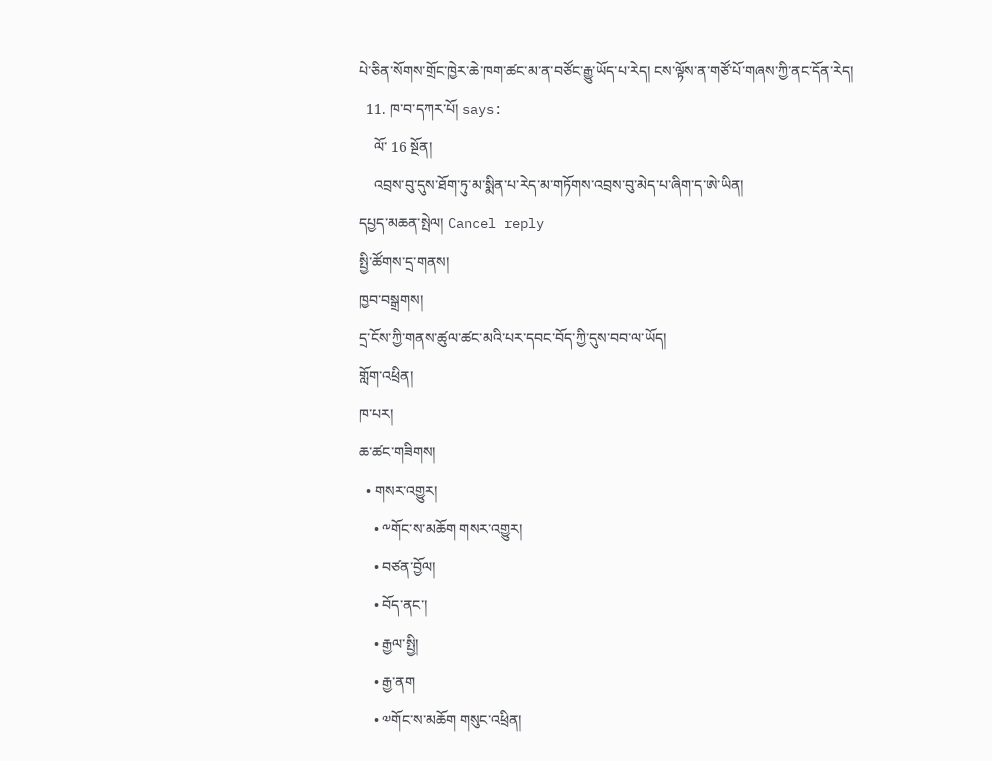པེ་ཅིན་སོགས་གྲོང་ཁྱེར་ཆེ་ཁག་ཚང་མ་ན་བཙོང་རྒྱུ་ཡོད་པ་རེད། ངས་ལྟོས་ན་གཙོ་པོ་གཞས་ཀྱི་ནང་དོན་རེད།
  11. ཁ་བ་དཀར་པོ། says:
    ལོ་ 16 སྔོན།
    འབྲས་བུ་དུས་ཐོག་ཏུ་མ་སྨིན་པ་རེད་མ་གཏོགས་འབྲས་བུ་མེད་པ་ཞིག་ད་ཨེ་ཡིན།
དཔྱད་མཆན་སྤེལ། Cancel reply
སྤྱི་ཚོགས་དྲ་གནས།
ཁྱབ་བསྒྲགས།
དྲ་ངོས་ཀྱི་གནས་ཚུལ་ཚང་མའི་པར་དབང་བོད་ཀྱི་དུས་བབ་ལ་ཡོད།
གློག་འཕྲིན།
ཁ་པར།
ཆ་ཚང་གཟིགས།
  • གསར་འགྱུར།
    • ༸གོང་ས་མཆོག གསར་འགྱུར།
    • བཙན་བྱོལ།
    • བོད་ནང་།
    • རྒྱལ་སྤྱི།
    • རྒྱ་ནག
    • ༧གོང་ས་མཆོག གསུང་འཕྲིན།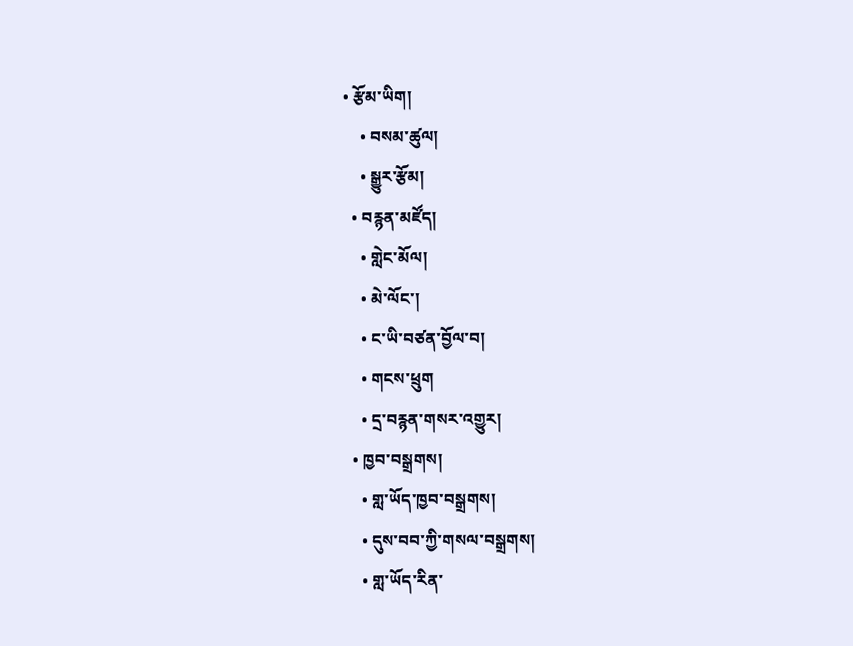• རྩོམ་ཡིག།
    • བསམ་ཚུལ།
    • སྒྱུར་རྩོམ།
  • བརྙན་མཛོད།
    • གླེང་མོལ།
    • མེ་ལོང་།
    • ང་ཡི་བཙན་བྱོལ་བ།
    • གངས་ཕྲུག
    • དྲ་བརྙན་གསར་འགྱུར།
  • ཁྱབ་བསྒྲགས།
    • གླ་ཡོད་ཁྱབ་བསྒྲགས།
    • དུས་བབ་ཀྱི་གསལ་བསྒྲགས།
    • གླ་ཡོད་རིན་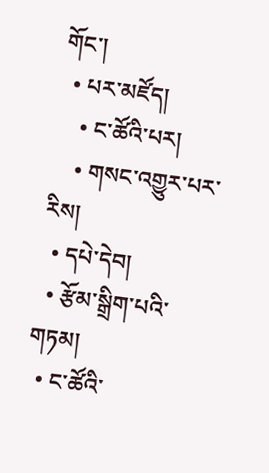གོང་།
  • པར་མཛོད།
    • ང་ཚོའི་པར།
    • གསང་འགྱུར་པར་རིས།
  • དཔེ་དེབ།
  • རྩོམ་སྒྲིག་པའི་གཏམ།
  • ང་ཚོའི་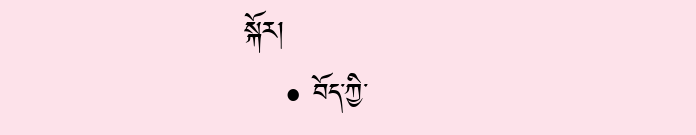སྐོར།
    • བོད་ཀྱི་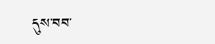དུས་བབ་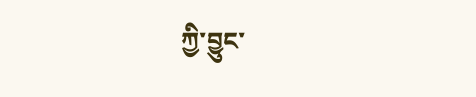ཀྱི་བྱུང་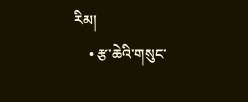རིམ།
    • རྩ་ཆེའི་གསུང་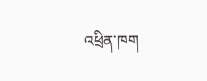འཕྲིན་ཁག